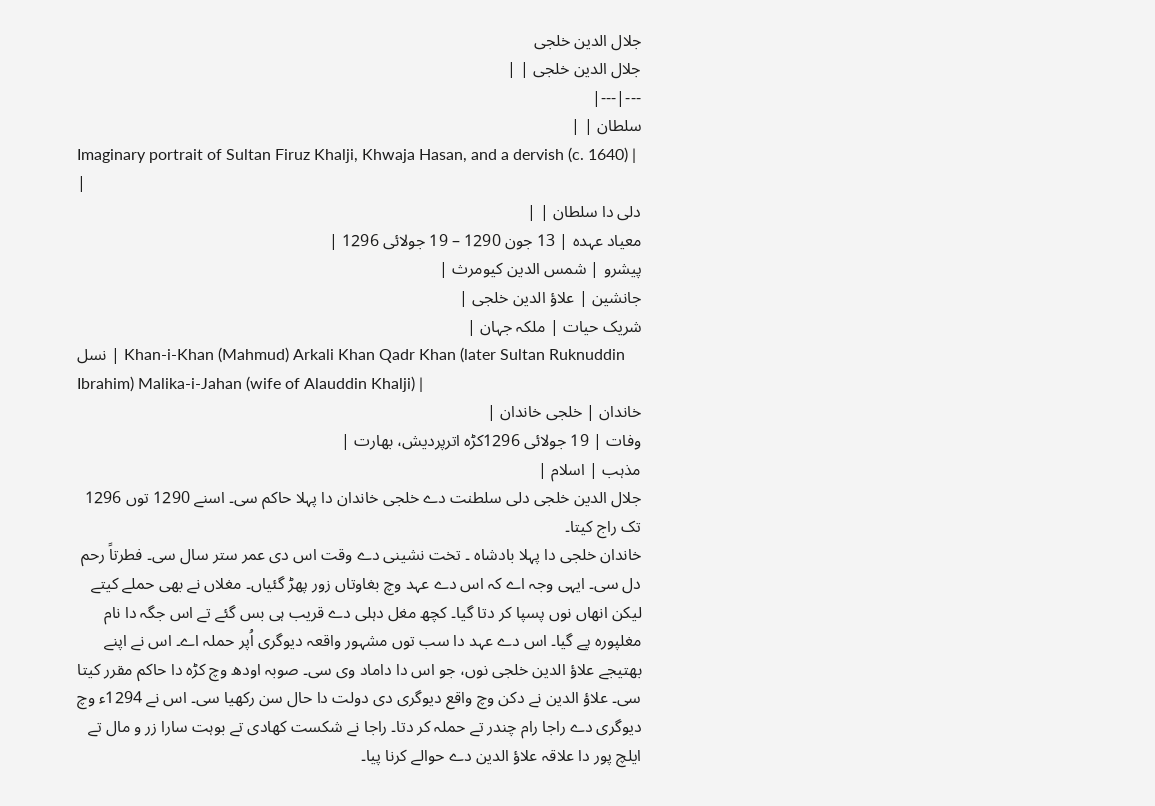جلال الدین خلجی
جلال الدین خلجی | |
---|---|
سلطان | |
Imaginary portrait of Sultan Firuz Khalji, Khwaja Hasan, and a dervish (c. 1640) | |
دلی دا سلطان | |
معیاد عہدہ | 13 جون 1290 – 19 جولائی 1296 |
پیشرو | شمس الدین کیومرث |
جانشین | علاؤ الدین خلجی |
شریک حیات | ملکہ جہان |
نسل | Khan-i-Khan (Mahmud) Arkali Khan Qadr Khan (later Sultan Ruknuddin Ibrahim) Malika-i-Jahan (wife of Alauddin Khalji) |
خاندان | خلجی خاندان |
وفات | 19 جولائی 1296کڑہ اترپردیش، بھارت |
مذہب | اسلام |
جلال الدین خلجی دلی سلطنت دے خلجی خاندان دا پہلا حاکم سی۔ اسنے 1290 توں 1296 تک راج کیتا۔
خاندان خلجی دا پہلا بادشاہ ۔ تخت نشینی دے وقت اس دی عمر ستر سال سی۔ فطرتاً رحم دل سی۔ ایہی وجہ اے کہ اس دے عہد وچ بغاوتاں زور پھڑ گئیاں۔ مغلاں نے بھی حملے کیتے لیکن انھاں نوں پسپا کر دتا گیا۔ کچھ مغل دہلی دے قریب ہی بس گئے تے اس جگہ دا نام مغلپورہ پے گیا۔ اس دے عہد دا سب توں مشہور واقعہ دیوگری اُپر حملہ اے۔ اس نے اپنے بھتیجے علاؤ الدین خلجی نوں، جو اس دا داماد وی سی۔ صوبہ اودھ وچ کڑہ دا حاکم مقرر کیتا سی۔ علاؤ الدین نے دکن وچ واقع دیوگری دی دولت دا حال سن رکھیا سی۔ اس نے 1294ء وچ دیوگری دے راجا رام چندر تے حملہ کر دتا۔ راجا نے شکست کھادی تے بوہت سارا زر و مال تے ایلچ پور دا علاقہ علاؤ الدین دے حوالے کرنا پیا۔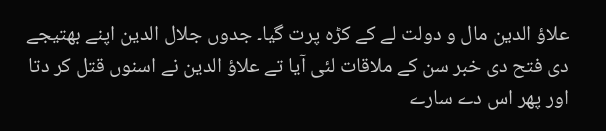علاؤ الدین مال و دولت لے کے کڑہ پرت گیا۔ جدوں جلال الدین اپنے بھتیجے دی فتح دی خبر سن کے ملاقات لئی آیا تے علاؤ الدین نے اسنوں قتل کر دتا اور پھر اس دے سارے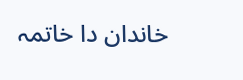خاندان دا خاتمہ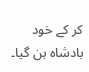کر کے خود بادشاہ بن گیا۔